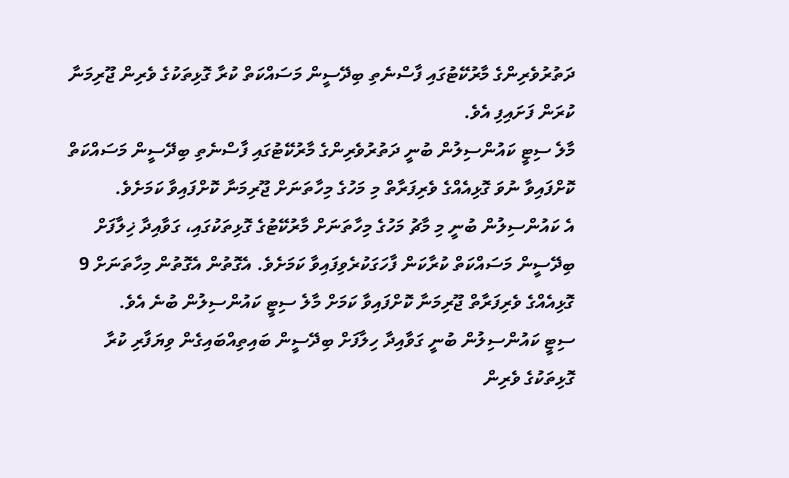ދަތުރުވެރިންގެ މާރުކޭޓުގައި ފާސްނެތި ބިދޭސީން މަސައްކަތް ކުރާ ގޮޅިތަކުގެ ވެރިން ޖޫރިމަނާ ކުރަން ފަށައިފި އެވެ.
މާލެ ސިޓީ ކައުންސިލުން ބުނީ ދަތުރުވެރިންގެ މާރުކޭޓުގައި ފާސްނެތި ބިދޭސީން މަސައްކަތް ކޮށްފައިވާ ނުވަ ގޮޅިއެއްގެ ވެރިފަރާތް މި މަހުގެ މިހާތަނަށް ޖޫރިމަނާ ކޮށްފައިވާ ކަމަށެވެ.
އެ ކައުންސިލުން ބުނީ މި މާޗު މަހުގެ މިހާތަނަށް މާރުކޭޓުގެ ގޮޅިތަކުގައި، ގަވާއިދާ ޚިލާފަށް ބިދޭސީން މަސައްކަތް ކުރާކަން ފާހަގަކުރެވިފައިވާ ކަމަށެވެ. އެގޮތުން އެގޮތުން މިހާތަނަށް 9 ގޮޅިއެއްގެ ވެރިފަރާތް ޖޫރިމަނާ ކޮށްފައިވާ ކަމަށް މާލެ ސިޓީ ކައުންސިލުން ބުނެ އެވެ.
ސިޓީ ކައުންސިލުން ބުނީ ގަވާއިދާ ހިލާފަށް ބިދޭސީން ބައިތިއްބައިގެން ވިޔަފާރި ކުރާ ގޮޅިތަކުގެ ވެރިން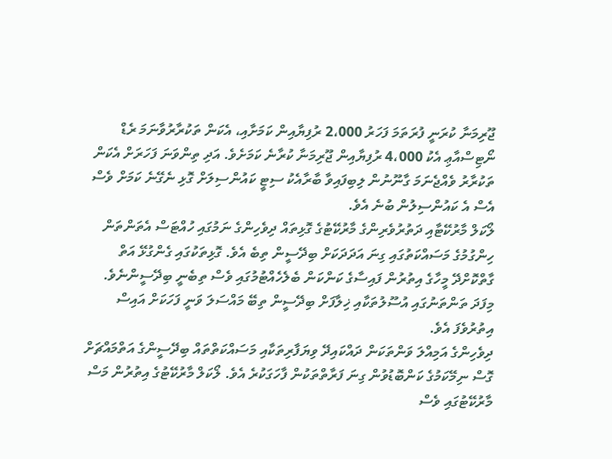ޖޫރިމަނާ ކުރަނީ ފުރަތަމަ ފަހަރު 2،000 ރުފިޔާއިން ކަމަށާއި، އެކަން ތަކުރާރުވާނަމަ ރެޑް ނޯޓިސްއާޢި އެކު 4،000 ރުފިޔާއިން ޖޫރިމަނާ ކުރާނެ ކަމަށެވެ. އަދި ތިންވަނަ ފަހަރަށް އެކަން ތަކުރާރު ވެއްޖެނަމަ ގާނޫނުން ލިބިފައިވާ ބާރާއެކު ސިޓީ ކައުންސިލަށް ގޮޅި ނެގޭނެ ކަމަށް ވެސް އެސް އެ ކައުންސިލުން ބުނެ އެވެ.
ލޯކަލް މާރުކޭޓާއި ދަތުރުވެރިންގެ މާރުކޭޓުގެ ގޮޅިތައް ދިވެހިންގެ ނަމުގައި ހުއްޓަސް އެތަންތަން ހިންގުމުގެ މަސައްކަތުގައި ގިނަ އަދަދަކަށް ބިދޭސީން ތިބެ އެވެ. ގޮޅިތަކުގައި ގެންގުޅޭ އަތް ގާތްކޮށްދޭ މީހާގެ އިތުރުން ފައިސާގެ ކަންކަން ބެލެހެއްޓުމުގައި ވެސް ތިބެނީ ބިދޭސީންނެވެ. މިފަދަ ތަންތަނުގައި އުސޫލުތަކާއި ޚިލާފަށް ބިދޭސީން ތިބޭ މައްސަލަ ވަނީ ފަހަކަށް އައިސް އިތުރުވެފަ އެވެ.
ދިވެހިންގެ އަމިއްލަ ވަންތަކަން ދައްކައިދޭ ވިޔަފާރިތަކާއި މަސައްކަތްތައް ބިދޭސީންގެ އަތްމައްޗަށް ގޮސް ނިމޭކަމުގެ ކަންބޮޑުވުން ގިނަ ފަރާތްތަކުން ފާހަގަކުރެ އެވެ. ލޯކަލް މާރުކޭޓުގެ އިތުރުން މަސް މާރުކޭޓުގައި ވެސް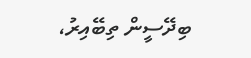ބިދޭސީން ތިބޭއިރު،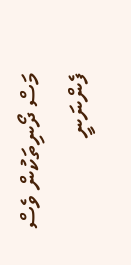މަސް ދޯނިތަކުން ވެސް ފެންނަނީ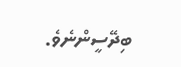ބިދޭސީންނެވެ.